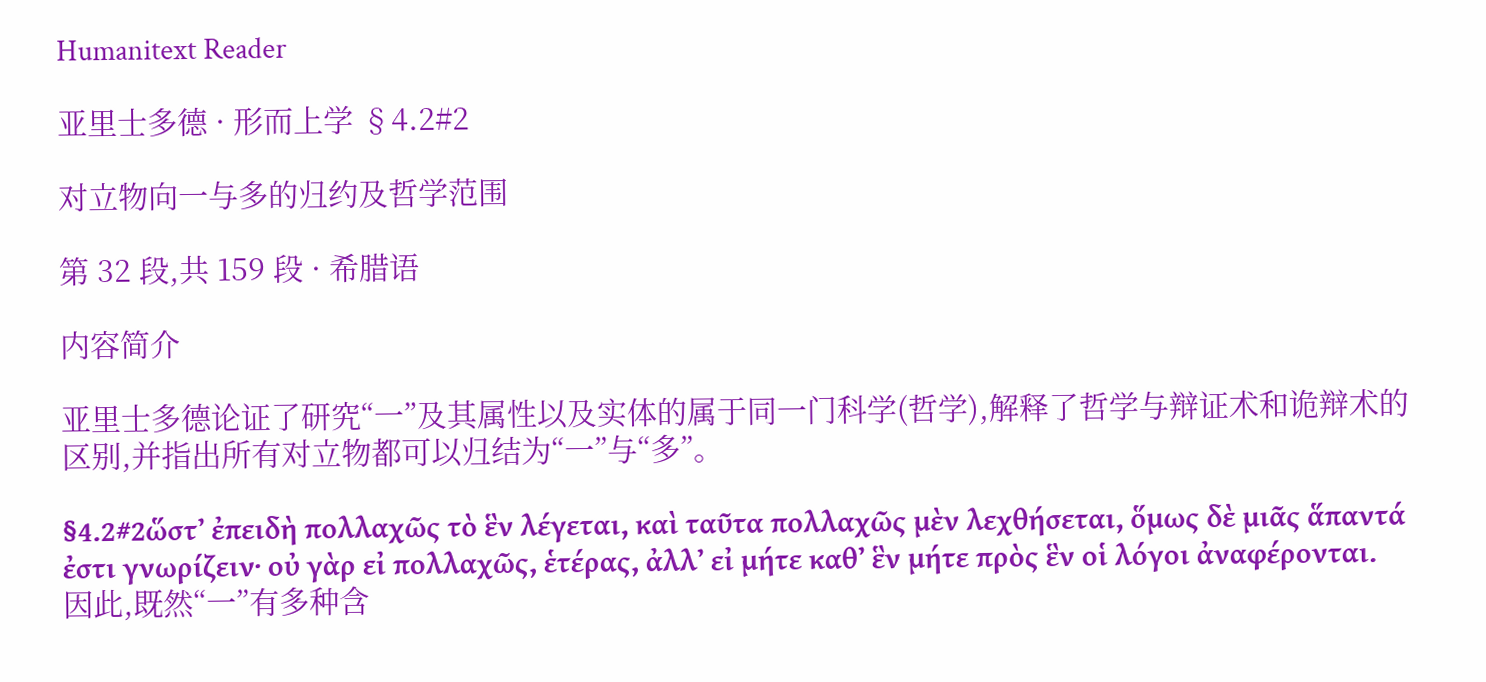Humanitext Reader

亚里士多德 · 形而上学 §4.2#2

对立物向一与多的归约及哲学范围

第 32 段,共 159 段 · 希腊语

内容简介

亚里士多德论证了研究“一”及其属性以及实体的属于同一门科学(哲学),解释了哲学与辩证术和诡辩术的区别,并指出所有对立物都可以归结为“一”与“多”。

§4.2#2ὥστʼ ἐπειδὴ πολλαχῶς τὸ ἓν λέγεται, καὶ ταῦτα πολλαχῶς μὲν λεχθήσεται, ὅμως δὲ μιᾶς ἅπαντά ἐστι γνωρίζειν· οὐ γὰρ εἰ πολλαχῶς, ἑτέρας, ἀλλʼ εἰ μήτε καθʼ ἓν μήτε πρὸς ἓν οἱ λόγοι ἀναφέρονται.
因此,既然“一”有多种含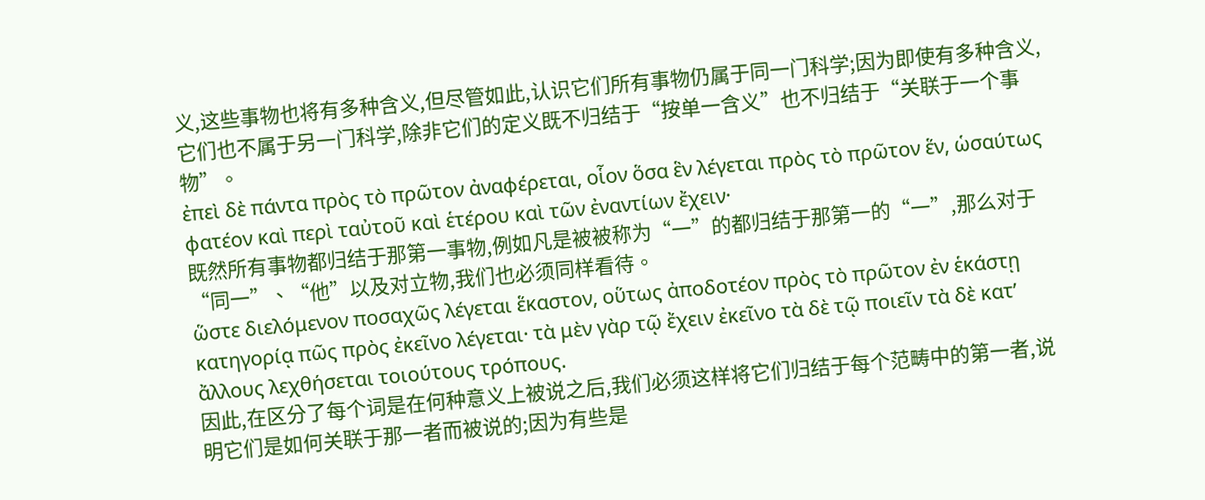义,这些事物也将有多种含义,但尽管如此,认识它们所有事物仍属于同一门科学;因为即使有多种含义,它们也不属于另一门科学,除非它们的定义既不归结于“按单一含义”也不归结于“关联于一个事物”。
ἐπεὶ δὲ πάντα πρὸς τὸ πρῶτον ἀναφέρεται, οἷον ὅσα ἓν λέγεται πρὸς τὸ πρῶτον ἕν, ὡσαύτως φατέον καὶ περὶ ταὐτοῦ καὶ ἑτέρου καὶ τῶν ἐναντίων ἔχειν·
既然所有事物都归结于那第一事物,例如凡是被被称为“一”的都归结于那第一的“一”,那么对于“同一”、“他”以及对立物,我们也必须同样看待。
ὥστε διελόμενον ποσαχῶς λέγεται ἕκαστον, οὕτως ἀποδοτέον πρὸς τὸ πρῶτον ἐν ἑκάστῃ κατηγορίᾳ πῶς πρὸς ἐκεῖνο λέγεται· τὰ μὲν γὰρ τῷ ἔχειν ἐκεῖνο τὰ δὲ τῷ ποιεῖν τὰ δὲ κατʼ ἄλλους λεχθήσεται τοιούτους τρόπους.
因此,在区分了每个词是在何种意义上被说之后,我们必须这样将它们归结于每个范畴中的第一者,说明它们是如何关联于那一者而被说的;因为有些是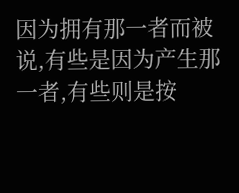因为拥有那一者而被说,有些是因为产生那一者,有些则是按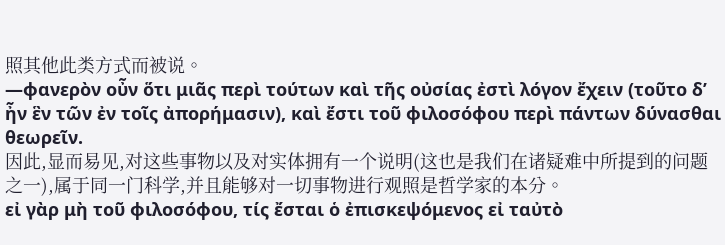照其他此类方式而被说。
—φανερὸν οὖν ὅτι μιᾶς περὶ τούτων καὶ τῆς οὐσίας ἐστὶ λόγον ἔχειν (τοῦτο δʼ ἦν ἓν τῶν ἐν τοῖς ἀπορήμασιν), καὶ ἔστι τοῦ φιλοσόφου περὶ πάντων δύνασθαι θεωρεῖν.
因此,显而易见,对这些事物以及对实体拥有一个说明(这也是我们在诸疑难中所提到的问题之一),属于同一门科学,并且能够对一切事物进行观照是哲学家的本分。
εἰ γὰρ μὴ τοῦ φιλοσόφου, τίς ἔσται ὁ ἐπισκεψόμενος εἰ ταὐτὸ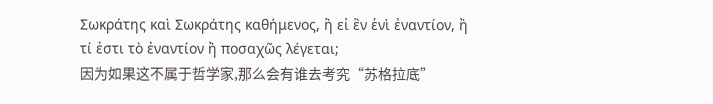Σωκράτης καὶ Σωκράτης καθήμενος, ἢ εἰ ἓν ἑνὶ ἐναντίον, ἢ τί ἐστι τὸ ἐναντίον ἢ ποσαχῶς λέγεται;
因为如果这不属于哲学家,那么会有谁去考究“苏格拉底”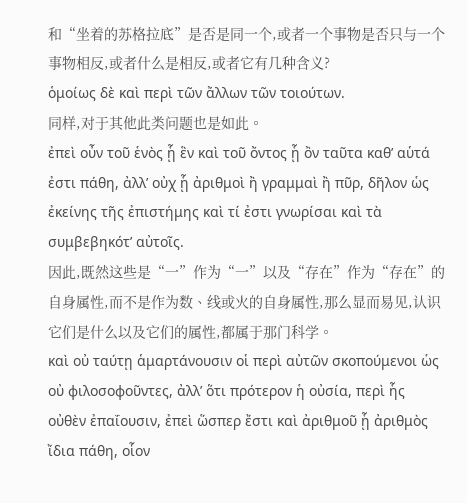和“坐着的苏格拉底”是否是同一个,或者一个事物是否只与一个事物相反,或者什么是相反,或者它有几种含义?
ὁμοίως δὲ καὶ περὶ τῶν ἄλλων τῶν τοιούτων.
同样,对于其他此类问题也是如此。
ἐπεὶ οὖν τοῦ ἑνὸς ᾗ ἓν καὶ τοῦ ὄντος ᾗ ὂν ταῦτα καθʼ αὑτά ἐστι πάθη, ἀλλʼ οὐχ ᾗ ἀριθμοὶ ἢ γραμμαὶ ἢ πῦρ, δῆλον ὡς ἐκείνης τῆς ἐπιστήμης καὶ τί ἐστι γνωρίσαι καὶ τὰ συμβεβηκότʼ αὐτοῖς.
因此,既然这些是“一”作为“一”以及“存在”作为“存在”的自身属性,而不是作为数、线或火的自身属性,那么显而易见,认识它们是什么以及它们的属性,都属于那门科学。
καὶ οὐ ταύτῃ ἁμαρτάνουσιν οἱ περὶ αὐτῶν σκοπούμενοι ὡς οὐ φιλοσοφοῦντες, ἀλλʼ ὅτι πρότερον ἡ οὐσία, περὶ ἧς οὐθὲν ἐπαΐουσιν, ἐπεὶ ὥσπερ ἔστι καὶ ἀριθμοῦ ᾗ ἀριθμὸς ἴδια πάθη, οἷον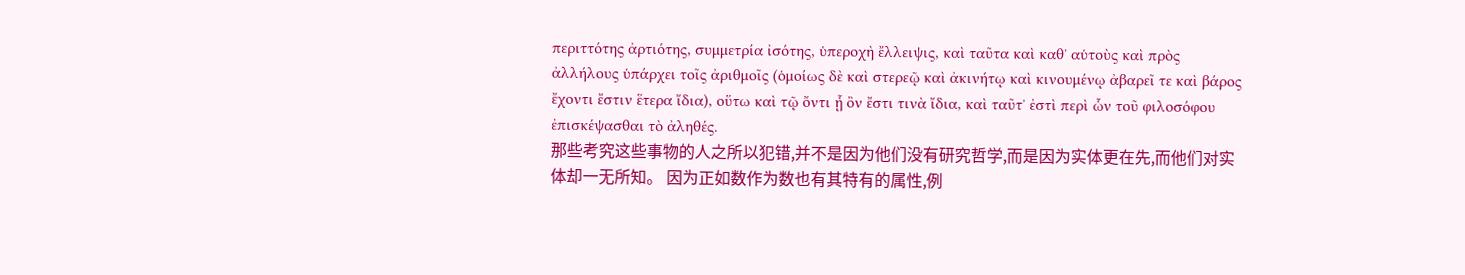περιττότης ἀρτιότης, συμμετρία ἰσότης, ὑπεροχὴ ἔλλειψις, καὶ ταῦτα καὶ καθʼ αὑτοὺς καὶ πρὸς ἀλλήλους ὑπάρχει τοῖς ἀριθμοῖς (ὁμοίως δὲ καὶ στερεῷ καὶ ἀκινήτῳ καὶ κινουμένῳ ἀβαρεῖ τε καὶ βάρος ἔχοντι ἔστιν ἕτερα ἴδια), οὕτω καὶ τῷ ὄντι ᾗ ὂν ἔστι τινὰ ἴδια, καὶ ταῦτʼ ἐστὶ περὶ ὧν τοῦ φιλοσόφου ἐπισκέψασθαι τὸ ἀληθές.
那些考究这些事物的人之所以犯错,并不是因为他们没有研究哲学,而是因为实体更在先,而他们对实体却一无所知。 因为正如数作为数也有其特有的属性,例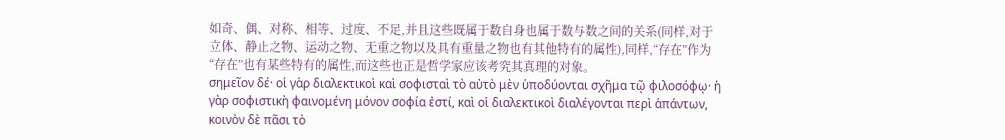如奇、偶、对称、相等、过度、不足,并且这些既属于数自身也属于数与数之间的关系(同样,对于立体、静止之物、运动之物、无重之物以及具有重量之物也有其他特有的属性),同样,“存在”作为“存在”也有某些特有的属性,而这些也正是哲学家应该考究其真理的对象。
σημεῖον δέ· οἱ γὰρ διαλεκτικοὶ καὶ σοφισταὶ τὸ αὐτὸ μὲν ὑποδύονται σχῆμα τῷ φιλοσόφῳ· ἡ γὰρ σοφιστικὴ φαινομένη μόνον σοφία ἐστί, καὶ οἱ διαλεκτικοὶ διαλέγονται περὶ ἁπάντων, κοινὸν δὲ πᾶσι τὸ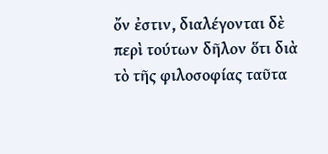ὄν ἐστιν, διαλέγονται δὲ περὶ τούτων δῆλον ὅτι διὰ τὸ τῆς φιλοσοφίας ταῦτα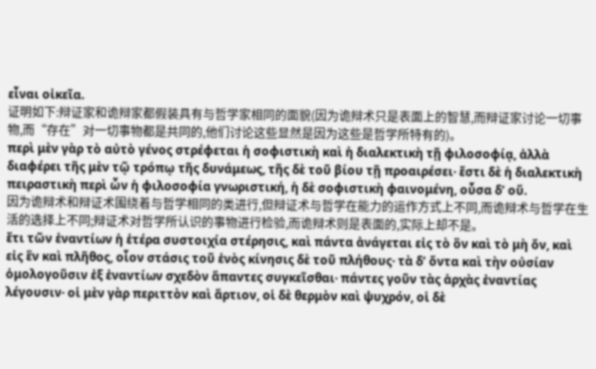εἶναι οἰκεῖα.
证明如下:辩证家和诡辩家都假装具有与哲学家相同的面貌(因为诡辩术只是表面上的智慧,而辩证家讨论一切事物,而“存在”对一切事物都是共同的,他们讨论这些显然是因为这些是哲学所特有的)。
περὶ μὲν γὰρ τὸ αὐτὸ γένος στρέφεται ἡ σοφιστικὴ καὶ ἡ διαλεκτικὴ τῇ φιλοσοφίᾳ, ἀλλὰ διαφέρει τῆς μὲν τῷ τρόπῳ τῆς δυνάμεως, τῆς δὲ τοῦ βίου τῇ προαιρέσει· ἔστι δὲ ἡ διαλεκτικὴ πειραστικὴ περὶ ὧν ἡ φιλοσοφία γνωριστική, ἡ δὲ σοφιστικὴ φαινομένη, οὖσα δʼ οὔ.
因为诡辩术和辩证术围绕着与哲学相同的类进行,但辩证术与哲学在能力的运作方式上不同,而诡辩术与哲学在生活的选择上不同;辩证术对哲学所认识的事物进行检验,而诡辩术则是表面的,实际上却不是。
ἔτι τῶν ἐναντίων ἡ ἑτέρα συστοιχία στέρησις, καὶ πάντα ἀνάγεται εἰς τὸ ὂν καὶ τὸ μὴ ὄν, καὶ εἰς ἓν καὶ πλῆθος, οἷον στάσις τοῦ ἑνὸς κίνησις δὲ τοῦ πλήθους· τὰ δʼ ὄντα καὶ τὴν οὐσίαν ὁμολογοῦσιν ἐξ ἐναντίων σχεδὸν ἅπαντες συγκεῖσθαι· πάντες γοῦν τὰς ἀρχὰς ἐναντίας λέγουσιν· οἱ μὲν γὰρ περιττὸν καὶ ἄρτιον, οἱ δὲ θερμὸν καὶ ψυχρόν, οἱ δὲ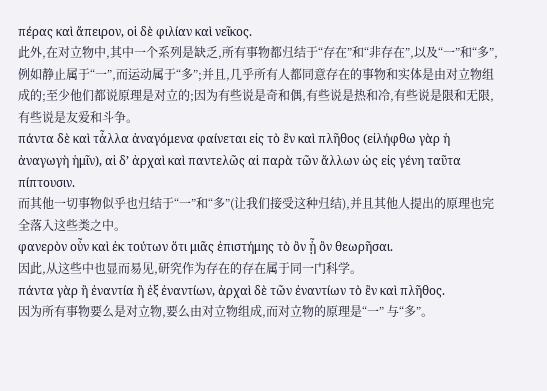πέρας καὶ ἄπειρον, οἱ δὲ φιλίαν καὶ νεῖκος.
此外,在对立物中,其中一个系列是缺乏,所有事物都归结于“存在”和“非存在”,以及“一”和“多”,例如静止属于“一”,而运动属于“多”;并且,几乎所有人都同意存在的事物和实体是由对立物组成的;至少他们都说原理是对立的;因为有些说是奇和偶,有些说是热和冷,有些说是限和无限,有些说是友爱和斗争。
πάντα δὲ καὶ τἆλλα ἀναγόμενα φαίνεται εἰς τὸ ἓν καὶ πλῆθος (εἰλήφθω γὰρ ἡ ἀναγωγὴ ἡμῖν), αἱ δʼ ἀρχαὶ καὶ παντελῶς αἱ παρὰ τῶν ἄλλων ὡς εἰς γένη ταῦτα πίπτουσιν.
而其他一切事物似乎也归结于“一”和“多”(让我们接受这种归结),并且其他人提出的原理也完全落入这些类之中。
φανερὸν οὖν καὶ ἐκ τούτων ὅτι μιᾶς ἐπιστήμης τὸ ὂν ᾗ ὂν θεωρῆσαι.
因此,从这些中也显而易见,研究作为存在的存在属于同一门科学。
πάντα γὰρ ἢ ἐναντία ἢ ἐξ ἐναντίων, ἀρχαὶ δὲ τῶν ἐναντίων τὸ ἓν καὶ πλῆθος.
因为所有事物要么是对立物,要么由对立物组成,而对立物的原理是“一” 与“多”。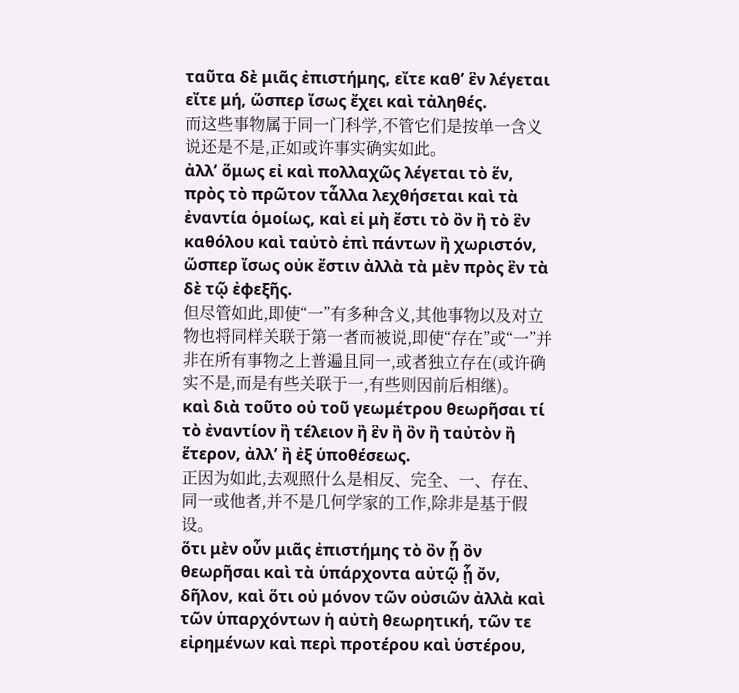ταῦτα δὲ μιᾶς ἐπιστήμης, εἴτε καθʼ ἓν λέγεται εἴτε μή, ὥσπερ ἴσως ἔχει καὶ τἀληθές.
而这些事物属于同一门科学,不管它们是按单一含义说还是不是,正如或许事实确实如此。
ἀλλʼ ὅμως εἰ καὶ πολλαχῶς λέγεται τὸ ἕν, πρὸς τὸ πρῶτον τἆλλα λεχθήσεται καὶ τὰ ἐναντία ὁμοίως, καὶ εἰ μὴ ἔστι τὸ ὂν ἢ τὸ ἓν καθόλου καὶ ταὐτὸ ἐπὶ πάντων ἢ χωριστόν, ὥσπερ ἴσως οὐκ ἔστιν ἀλλὰ τὰ μὲν πρὸς ἓν τὰ δὲ τῷ ἐφεξῆς.
但尽管如此,即使“一”有多种含义,其他事物以及对立物也将同样关联于第一者而被说,即使“存在”或“一”并非在所有事物之上普遍且同一,或者独立存在(或许确实不是,而是有些关联于一,有些则因前后相继)。
καὶ διὰ τοῦτο οὐ τοῦ γεωμέτρου θεωρῆσαι τί τὸ ἐναντίον ἢ τέλειον ἢ ἓν ἢ ὂν ἢ ταὐτὸν ἢ ἕτερον, ἀλλʼ ἢ ἐξ ὑποθέσεως.
正因为如此,去观照什么是相反、完全、一、存在、同一或他者,并不是几何学家的工作,除非是基于假设。
ὅτι μὲν οὖν μιᾶς ἐπιστήμης τὸ ὂν ᾗ ὂν θεωρῆσαι καὶ τὰ ὑπάρχοντα αὐτῷ ᾗ ὄν, δῆλον, καὶ ὅτι οὐ μόνον τῶν οὐσιῶν ἀλλὰ καὶ τῶν ὑπαρχόντων ἡ αὐτὴ θεωρητική, τῶν τε εἰρημένων καὶ περὶ προτέρου καὶ ὑστέρου,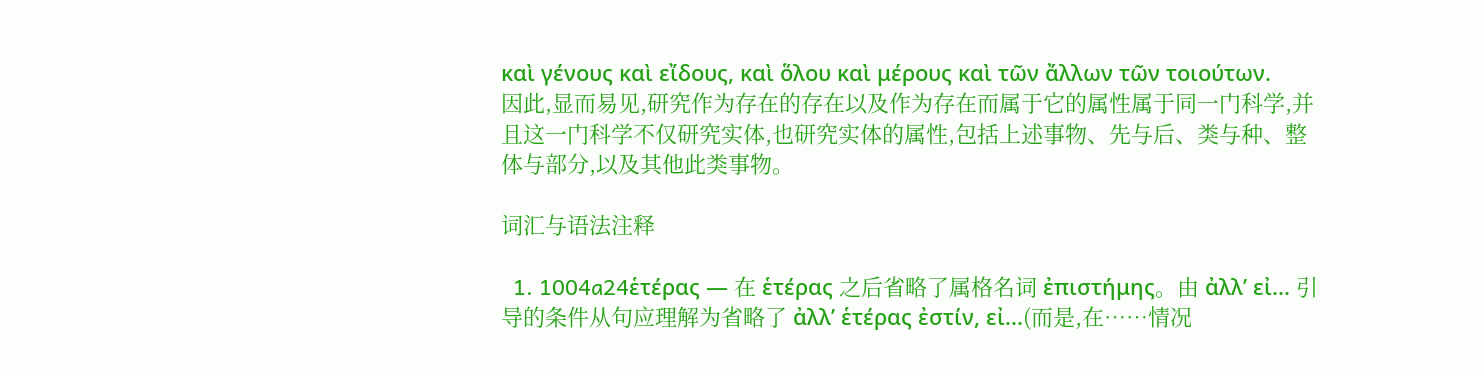καὶ γένους καὶ εἴδους, καὶ ὅλου καὶ μέρους καὶ τῶν ἄλλων τῶν τοιούτων.
因此,显而易见,研究作为存在的存在以及作为存在而属于它的属性属于同一门科学,并且这一门科学不仅研究实体,也研究实体的属性,包括上述事物、先与后、类与种、整体与部分,以及其他此类事物。

词汇与语法注释

  1. 1004a24ἑτέρας — 在 ἑτέρας 之后省略了属格名词 ἐπιστήμης。由 ἀλλʼ εἰ... 引导的条件从句应理解为省略了 ἀλλʼ ἑτέρας ἐστίν, εἰ...(而是,在……情况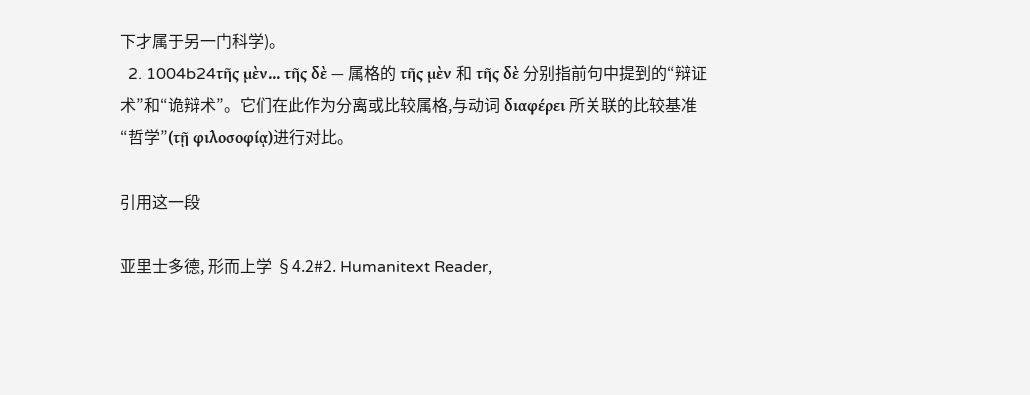下才属于另一门科学)。
  2. 1004b24τῆς μὲν... τῆς δὲ — 属格的 τῆς μὲν 和 τῆς δὲ 分别指前句中提到的“辩证术”和“诡辩术”。它们在此作为分离或比较属格,与动词 διαφέρει 所关联的比较基准“哲学”(τῇ φιλοσοφίᾳ)进行对比。

引用这一段

亚里士多德, 形而上学 §4.2#2. Humanitext Reader,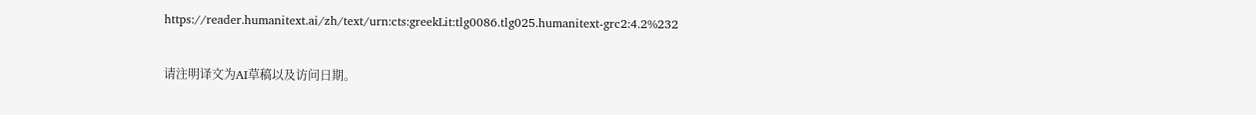https://reader.humanitext.ai/zh/text/urn:cts:greekLit:tlg0086.tlg025.humanitext-grc2:4.2%232

请注明译文为AI草稿以及访问日期。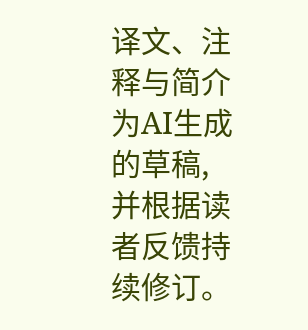译文、注释与简介为AI生成的草稿,并根据读者反馈持续修订。